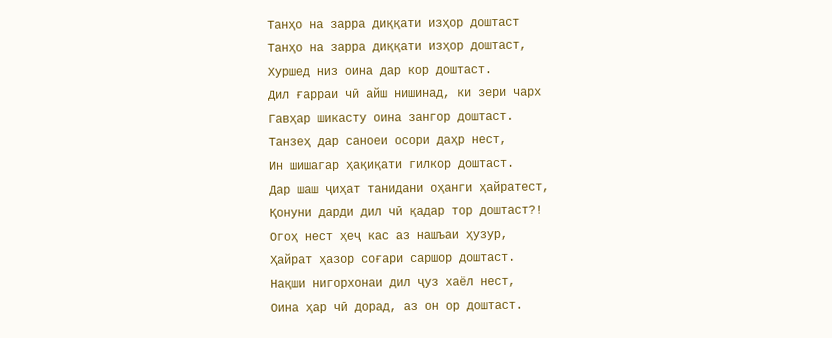Танҳо на зарра диққати изҳор доштаст
Танҳо на зарра диққати изҳор доштаст,
Хуршед низ оина дар кор доштаст.
Дил ғарраи чӣ айш нишинад, ки зери чарх
Гавҳар шикасту оина зангор доштаст.
Танзеҳ дар саноеи осори даҳр нест,
Ин шишагар ҳақиқати гилкор доштаст.
Дар шаш ҷиҳат танидани оҳанги ҳайратест,
Қонуни дарди дил чӣ қадар тор доштаст?!
Огоҳ нест ҳеҷ кас аз нашъаи ҳузур,
Ҳайрат ҳазор соғари саршор доштаст.
Нақши нигорхонаи дил ҷуз хаёл нест,
Оина ҳар чӣ дорад, аз он ор доштаст.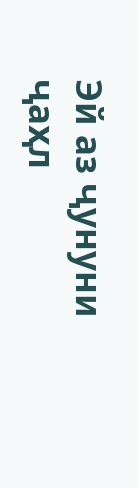Эй аз ҷунуни ҷаҳл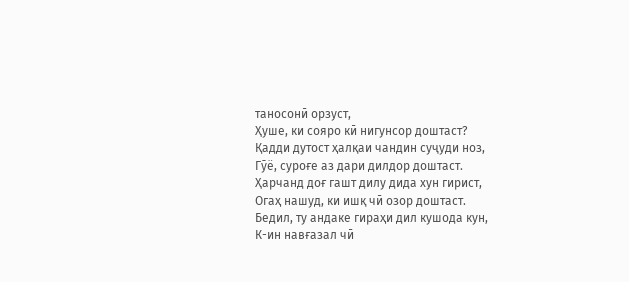таносонӣ орзуст,
Ҳуше, ки сояро кӣ нигунсор доштаст?
Қадди дутост ҳалқаи чандин суҷуди ноз,
Гӯё, суроғе аз дари дилдор доштаст.
Ҳарчанд доғ гашт дилу дида хун гирист,
Огаҳ нашуд, ки ишқ чӣ озор доштаст.
Бедил, ту андаке гираҳи дил кушода кун,
К-ин навғазал чӣ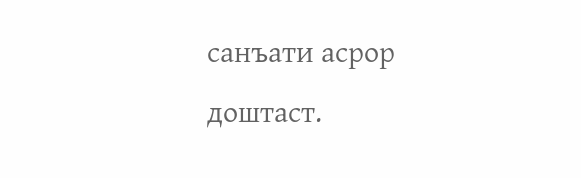санъати асрор доштаст.